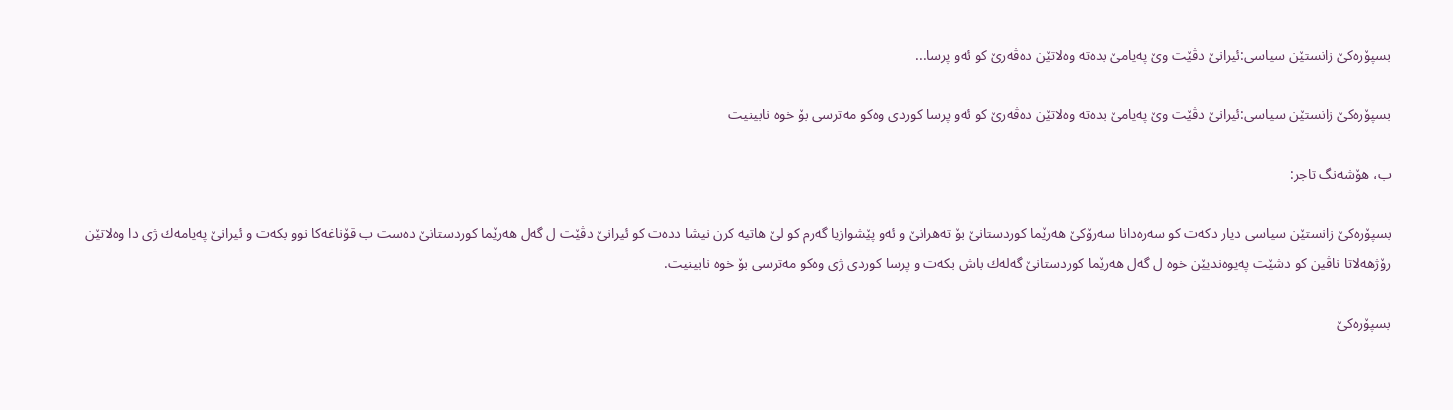بسپۆره‌كێ زانستێن سیاسی:ئیرانێ دڤێت وێ په‌یامێ بده‌ته‌ وه‌لاتێن ده‌ڤه‌رێ كو ئه‌و پرسا...

بسپۆره‌كێ زانستێن سیاسی:ئیرانێ دڤێت وێ په‌یامێ بده‌ته‌ وه‌لاتێن ده‌ڤه‌رێ كو ئه‌و پرسا كوردی وه‌كو مه‌ترسی بۆ خوه‌ نابینیت

ب، هۆشه‌نگ تاجر:

بسپۆره‌كێ زانستێن سیاسی دیار دكه‌ت كو سه‌ره‌دانا سه‌رۆكێ هه‌رێما كوردستانێ بۆ ته‌هرانێ و ئه‌و پێشوازیا گه‌رم كو لێ هاتیه‌ كرن نیشا دده‌ت كو ئیرانێ دڤێت ل گه‌ل هه‌رێما كوردستانێ ده‌ست ب قۆناغه‌كا نوو بكه‌ت و ئیرانێ په‌یامه‌ك ژی دا وه‌لاتێن رۆژهه‌لاتا ناڤین كو دشێت په‌یوه‌ندیێن خوه‌ ل گه‌ل هه‌رێما كوردستانێ گه‌له‌ك باش بكه‌ت و پرسا كوردی ژی وه‌كو مه‌ترسی بۆ خوه‌ نابینیت.

بسپۆره‌كێ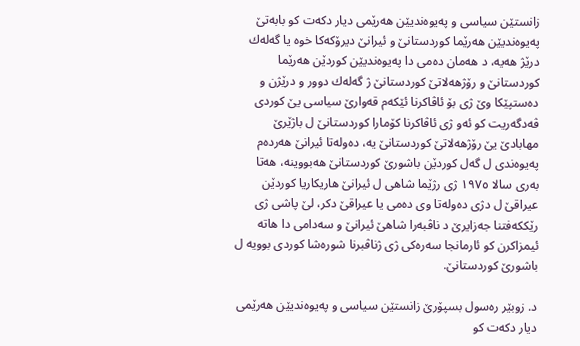زانستێن سیاسی و په‌یوه‌ندیێن هه‌رێمی دیار دكه‌ت كو بابه‌تێ په‌یوه‌ندیێن هه‌رێما كوردستانێ و ئیرانێ دیرۆكه‌كا خوه‌ یا گه‌له‌ك درێژ هه‌یه‌، د هه‌مان ده‌می دا په‌یوه‌ندیێن كوردێن هه‌رێما كوردستانێ و رۆژهه‌لاتێ كوردستانێ ژ گه‌له‌ك دوور و درێژن و ده‌ستپێكا وێ ژی بۆ ئاڤاكرنا ئێكه‌م قه‌وارێ سیاسی یێ كوردی ڤه‌دگه‌ریت كو ئه‌و ژی ئاڤاكرنا كۆمارا كوردستانێ ل باژێرێ مهابادێ یێ رۆژهه‌لاتێ كوردستانێ یه‌، ده‌وله‌تا ئیرانێ هه‌رده‌م په‌یوه‌ندی ل گه‌ل كوردێن باشورێ كوردستانێ هه‌بووینه‌، هه‌تا به‌ری سالا ١٩٧٥ ژی رژێما شاهی ل ئیرانێ هاریكاریا كوردێن عیراقێ ل دژی ده‌وله‌تا وی ده‌می یا عیراقێ دكر، لێ پاشی ژی رێككه‌فتنا جه‌زایرێ د ناڤبه‌را شاهێ ئیرانێ و سه‌دامی دا هاته‌ ئیمزاكرن كو ئارمانجا سه‌ره‌كی ژی ژناڤبرنا شوره‌شا كوردی بوویه‌ ل باشورێ كوردستانێ.

د. زوبێر ره‌سول بسپۆرێ زانستێن سیاسی و په‌یوه‌ندیێن هه‌رێمی دیار دكه‌ت كو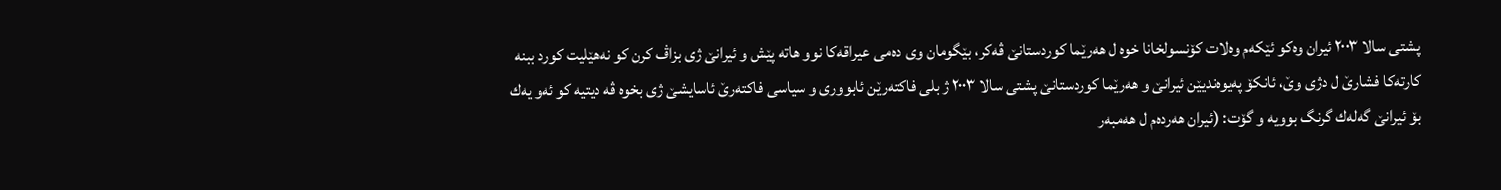پشتی سالا ٢٠٠٣ ئیران وه‌كو ئێكه‌م وه‌لات كۆنسولخانا خوه‌ ل هه‌رێما كوردستانێ ڤه‌كر، بێگومان وی ده‌می عیراقه‌كا نوو هاته‌ پێش و ئیرانێ ژی بزاڤ كرن كو نه‌هێلیت كورد ببنه‌ كارته‌كا فشارێ ل دژی وێ، ئانكۆ په‌یوه‌ندیێن ئیرانێ و هه‌رێما كوردستانێ پشتی سالا ٢٠٠٣ ژ بلی فاكته‌رێن ئابووری و سیاسی فاكته‌رێ ئاسایشێ ژی بخوه‌ ڤه‌ دیتیه‌ كو ئه‌و یه‌ك بۆ ئیرانێ گه‌له‌ك گرنگ بوویه‌ و گۆت: (ئیران هه‌رده‌م ل هه‌مبه‌ر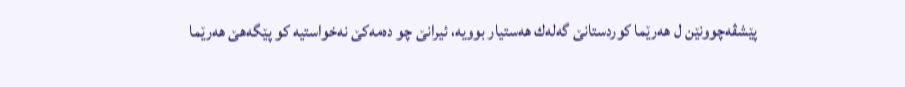پێشڤه‌چوونێن ل هه‌رێما كوردستانێ گه‌له‌ك هه‌ستیار بوویه‌، ئیرانێ چو ده‌مه‌كێ نه‌خواستیه‌ كو پێگه‌هێ هه‌رێما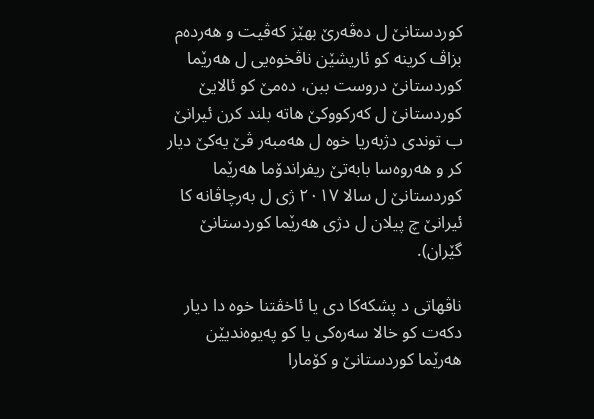كوردستانێ ل ده‌ڤه‌رێ بهێز كه‌ڤیت و هه‌رده‌م بزاڤ كرینه‌ كو ئاریشێن ناڤخوه‌یی ل هه‌رێما كوردستانێ دروست ببن، ده‌مێ كو ئالایێ كوردستانێ ل كه‌ركووكێ هاته‌ بلند كرن ئیرانێ ب توندی دژبه‌ریا خوه‌ ل هه‌مبه‌ر ڤێ یه‌كێ دیار كر و هه‌روه‌سا بابه‌تێ ریفراندۆما هه‌رێما كوردستانێ ل سالا ٢٠١٧ ژی ل به‌رچاڤانه‌ كا ئیرانێ چ پیلان ل دژی هه‌رێما كوردستانێ گێران).

ناڤهاتی د پشكه‌كا دی یا ئاخڤتنا خوه‌ دا دیار دكه‌ت كو خالا سه‌ره‌كی یا كو په‌یوه‌ندیێن هه‌رێما كوردستانێ و كۆمارا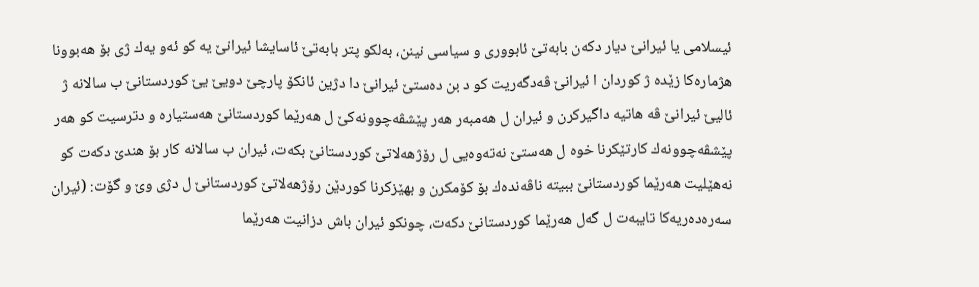ئیسلامی یا ئیرانێ دیار دكه‌ن بابه‌تێ ئابووری و سیاسی نینن، به‌لكو پتر بابه‌تێ ئاسایشا ئیرانێ یه‌ كو ئه‌و یه‌ك ژی بۆ هه‌بوونا هژماره‌كا زێده‌ ژ كوردان ا ئیرانێ‌ ڤه‌دگه‌ریت كو د بن ده‌ستێ ئیرانێ دا دژین ئانكۆ پارچێ دویێ یێ كوردستانێ ب سالانه‌ ژ ئالیێ ئیرانێ ڤه‌ هاتیه‌ داگیركرن و ئیران ل هه‌مبه‌ر هه‌ر پێشڤه‌چوونه‌كێ ل هه‌رێما كوردستانێ هه‌ستیاره‌ و دترسیت كو هه‌ر پێشڤه‌چوونه‌ك كارتێكرنا خوه‌ ل هه‌ستێ نه‌ته‌وه‌یی ل رۆژهه‌لاتێ كوردستانێ بكه‌ت، ئیران ب سالانه‌ كار بۆ هندێ دكه‌ت كو نه‌هێلیت هه‌رێما كوردستانێ ببیته‌ ناڤه‌نده‌ك بۆ كۆمكرن و بهێزكرنا كوردێن رۆژهه‌لاتێ كوردستانێ ل دژی وێ و گۆت: (ئیران سه‌ره‌ده‌ریه‌كا تایبه‌ت ل گه‌ل هه‌رێما كوردستانێ دكه‌ت، چونكو ئیران باش دزانیت هه‌رێما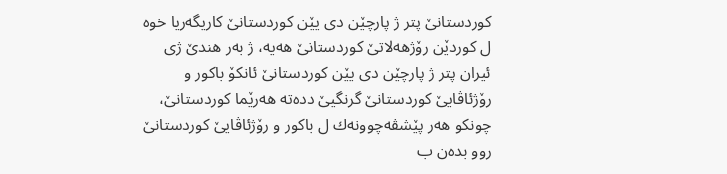كوردستانێ پتر ژ پارچێن دی یێن كوردستانێ كاریگه‌ریا خوه‌ ل كوردێن رۆژهه‌لاتێ كوردستانێ هه‌یه‌، ژ به‌ر هندێ ژی ئیران پتر ژ پارچێن دی یێن كوردستانێ ئانكۆ باكور و رۆژئاڤایێ كوردستانێ گرنگیێ دده‌ته‌ هه‌رێما كوردستانێ، چونكو هه‌ر پێشڤه‌چوونه‌ك ل باكور و رۆژئاڤایێ كوردستانێ روو بده‌ن ب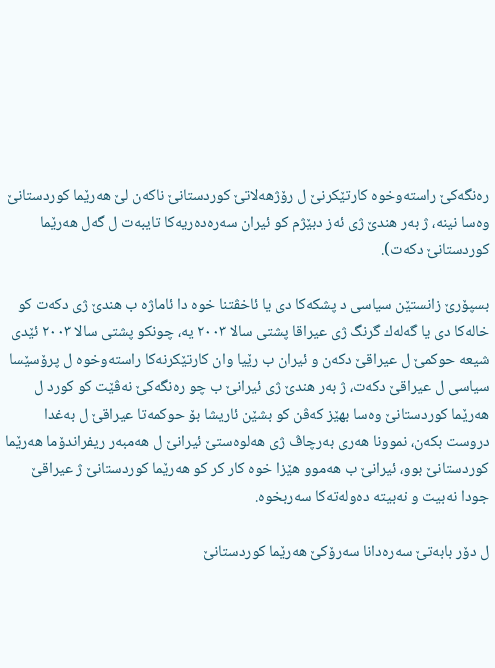ره‌نگه‌كێ راسته‌وخوه‌ كارتێكرنێ ل رۆژهه‌لاتێ كوردستانێ ناكه‌ن لێ هه‌رێما كوردستانێ وه‌سا نینه‌، ژ به‌ر هندێ ژی ئه‌ز دبێژم كو ئیران سه‌ره‌ده‌ریه‌كا تایبه‌ت ل گه‌ل هه‌رێما كوردستانێ دكه‌ت).

بسپۆرێ زانستێن سیاسی د پشكه‌كا دی یا ئاخڤتنا خوه‌ دا ئاماژه‌ ب هندێ ژی دكه‌ت كو خاله‌كا دی یا گه‌له‌ك گرنگ ژی عیراقا پشتی سالا ٢٠٠٣ یه‌، چونكو پشتی سالا ٢٠٠٣ ئێدی شیعه‌ حوكمێ ل عیراقێ دكه‌ن و ئیران ب رێیا وان كارتێكرنه‌كا راسته‌وخوه‌ ل پرۆسێسا سیاسی ل عیراقێ دكه‌ت، ژ به‌ر هندێ ژی ئیرانێ ب چو ره‌نگه‌كێ نه‌ڤێت كو كورد ل هه‌رێما كوردستانێ وه‌سا بهێز كه‌ڤن كو بشێن ئاریشا بۆ حوكمه‌تا عیراقێ ل به‌غدا دروست بكه‌ن، نموونا هه‌ری به‌رچاڤ ژی هه‌لوه‌ستێ ئیرانێ ل هه‌مبه‌ر ریفراندۆما هه‌رێما كوردستانێ بوو، ئیرانێ ب هه‌موو هێزا خوه‌ كار كر كو هه‌رێما كوردستانێ ژ عیراقێ جودا نه‌بیت و نه‌بیته‌ ده‌وله‌ته‌كا سه‌ربخوه‌.

ل دۆر بابه‌تێ سه‌ره‌دانا سه‌رۆكێ هه‌رێما كوردستانێ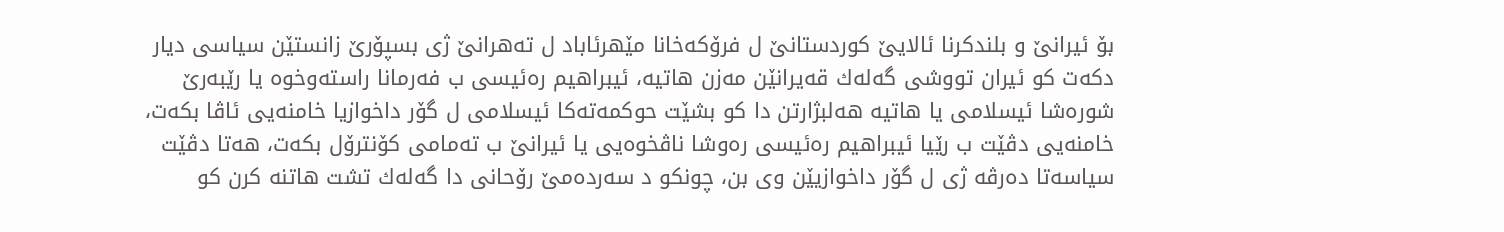بۆ ئیرانێ و بلندكرنا ئالایێ كوردستانێ ل فرۆكه‌خانا مێهرئاباد ل ته‌هرانێ ژی بسپۆرێ زانستێن سیاسی دیار دكه‌ت كو ئیران تووشی گه‌له‌ك قه‌یرانێن مه‌زن هاتیه‌، ئیبراهیم ره‌ئیسی ب فه‌رمانا راسته‌وخوه‌ یا رێبه‌رێ شوره‌شا ئیسلامی یا هاتیه‌ هه‌لبژارتن دا كو بشێت حوكمه‌ته‌كا ئیسلامی ل گۆر داخوازیا خامنه‌یی ئاڤا بكه‌ت، خامنه‌یی دڤێت ب رێیا ئیبراهیم ره‌ئیسی ره‌وشا ناڤخوه‌یی یا ئیرانێ ب ته‌مامی كۆنترۆل بكه‌ت، هه‌تا دڤێت سیاسه‌تا ده‌رڤه‌ ژی ل گۆر داخوازیێن وی بن، چونكو د سه‌رده‌مێ رۆحانی دا گه‌له‌ك تشت هاتنه‌ كرن كو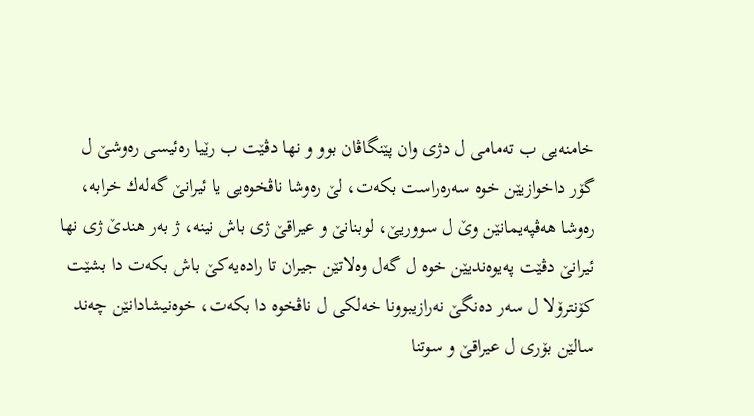خامنه‌یی ب ته‌مامی ل دژی وان پێنگاڤان بوو و نها دڤێت ب رێیا ره‌ئیسی ره‌وشێ ل گۆر داخوازیێن خوه‌ سه‌ره‌راست بكه‌ت، لێ ره‌وشا ناڤخوه‌یی یا ئیرانێ گه‌له‌ك خرابه‌، ره‌وشا هه‌ڤپه‌یمانێن وێ ل سووریێ، لوبنانێ و عیراقێ ژی باش نینه‌، ژ به‌ر هندێ ژی نها ئیرانێ دڤێت په‌یوه‌ندیێن خوه‌ ل گه‌ل وه‌لاتێن جیران تا راده‌یه‌كێ باش بكه‌ت دا بشێت كۆنترۆلا ل سه‌ر ده‌نگێ نه‌رازیبوونا خه‌لكی ل ناڤخوه‌ دا بكه‌ت، خوه‌نیشادانێن چه‌ند سالێن بۆری ل عیراقێ و سوتنا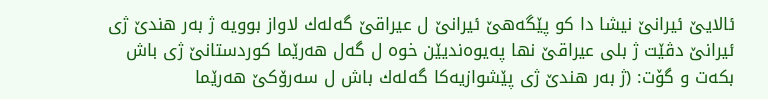ئالایێ ئیرانێ نیشا دا كو پێگه‌هێ ئیرانێ ل عیراقێ گه‌له‌ك لاواز بوویه‌ ژ به‌ر هندێ ژی ئیرانێ دڤێت ژ بلی عیراقێ نها په‌یوه‌ندیێن خوه‌ ل گه‌ل هه‌رێما كوردستانێ ژی باش بكه‌ت و گۆت: (ژ به‌ر هندێ ژی پێشوازیه‌كا گه‌له‌ك باش ل سه‌رۆكێ هه‌رێما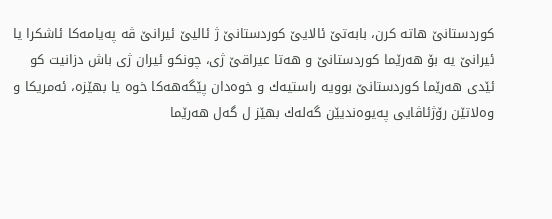كوردستانێ هاته‌ كرن، بابه‌تێ ئالایێ كوردستانێ ژ ئالیێ ئیرانێ ڤه‌ په‌یامه‌كا ئاشكرا یا ئیرانێ یه‌ بۆ هه‌رێما كوردستانێ و هه‌تا عیراقێ ژی، چونكو ئیران ژی باش دزانیت كو ئێدی هه‌رێما كوردستانێ بوویه‌ راستیه‌ك و خوه‌دان پێگه‌هه‌كا خوه‌ یا بهێزه‌، ئه‌مریكا و وه‌لاتێن رۆژئاڤایی په‌یوه‌ندیێن گه‌له‌ك بهێز ل گه‌ل هه‌رێما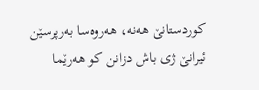كوردستانێ هه‌نه‌، هه‌روه‌سا به‌رپرسێن ئیرانێ ژی باش دزانن كو هه‌رێما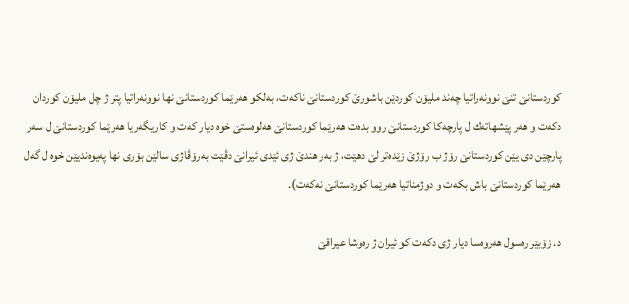كوردستانێ تنێ نوونه‌راتیا چه‌ند ملیۆن كوردێن باشورێ كوردستانێ ناكه‌ت، به‌لكو هه‌رێما كوردستانێ نها نوونه‌راتیا پتر ژ چل ملیۆن كوردان دكه‌ت و هه‌ر پێشهاته‌ك ل پارچه‌كا كوردستانێ روو بده‌ت هه‌رێما كوردستانێ هه‌لوه‌ستێ خوه‌ دیار كه‌ت و كاریگه‌ریا هه‌رێما كوردستانێ ل سه‌ر پارچێن دی یێن كوردستانێ رۆژ ب رۆژێ زێده‌تر لێ دهێت، ژ به‌ر هندێ ژی ئێدی ئیرانێ دڤێت به‌رۆڤاژی سالێن بۆری نها په‌یوه‌ندیێن خوه‌ ل گه‌ل هه‌رێما كوردستانێ باش بكه‌ت و دوژمناتیا هه‌رێما كوردستانێ نه‌كه‌ت).

د. زۆبێر ره‌سول هه‌روه‌سا دیار ژی دكه‌ت كو ئیران ژ ره‌وشا عیراقێ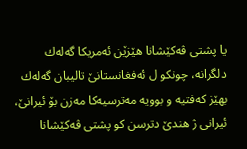یا پشتی ڤه‌كێشانا هێزێن ئه‌مریكا گه‌له‌ك دلگرانه‌، چونكو ل ئه‌فغانستانێ تالیبان گه‌له‌ك بهێز كه‌فتیه‌ و بوویه‌ مه‌ترسیه‌كا مه‌زن بۆ ئیرانێ، ئیرانی ژ هندێ دترسن كو پشتی ڤه‌كێشانا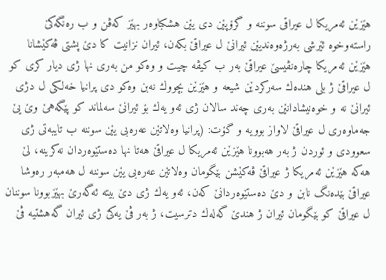هێزێن ئه‌مریكا ل عیراقی سوننه‌ و گرۆپێن دی یێن هشكباوه‌ر بهێز كه‌ڤن و ب ره‌نگه‌كێ راسته‌وخوه‌ ئێرشی به‌رژه‌وه‌ندیێن ئیرانێ‌ ل عیراقێ بكه‌ن، ئیران نزانیت كا دێ پشتی ڤه‌كێشانا هێزێن ئه‌مریكا چاره‌نڤیسێ عیراقێ به‌ر ب كیڤه‌ چیت و وه‌كو من به‌ری نها ژی دیار كری كو ل عیراقێ ژ بلی هنده‌ك سه‌ركردێن شیعه‌ و هێزێن بچووك نه‌بن وه‌كو دی پرانیا خه‌لكی ل دژی ئیرانێ نه‌ و خوه‌نیشادانێن به‌ری چه‌ند سالان ژی ئه‌و یه‌ك بۆ ئیرانێ سه‌لماند كو پێگه‌هێ وێ یێ جه‌ماوه‌ری ل عیراقێ‌ لاواز بوویه‌ و گۆت: (پرانیا وه‌لاتێن عه‌ره‌بی یێن سوننه‌ ب تایبه‌تی ژی سعوودی و ئوردن ژ به‌ر هه‌بوونا هێزێن ئه‌مریكا ل عیراقێ هه‌تا نها ده‌ستێوه‌ردان نه‌كرینه‌، لێ هه‌كه‌ هێزێن ئه‌مریكا ژ عیراقێ ڤه‌كێشن بێگومان وه‌لاتێن عه‌ره‌بی یێن سوننه‌ ل هه‌مبه‌ر ره‌وشا عیراقێ بێده‌نگ نابن و دێ ده‌ستێوه‌ردانێ كه‌ن، ئه‌و یه‌ك ژی دێ بیته‌ ئه‌گه‌رێ بهێزبوونا سوننان ل عیراقێ كو بێگومان ئیران ژ هندێ گه‌له‌ك دترسیت، ژ به‌ر ڤێ یه‌كێ ژی ئیران گه‌هشتیه‌ ڤێ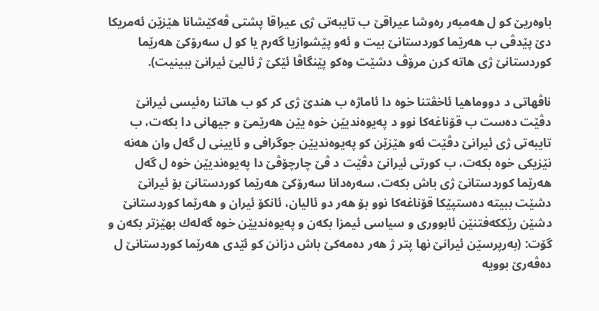باوه‌ریێ كو ل هه‌مبه‌ر ره‌وشا عیراقێ ب تایبه‌تی ژی عیراقا پشتی ڤه‌كێشانا هێزێن ئه‌مریكا دێ پێدڤی ب هه‌رێما كوردستانێ بیت و ئه‌و پێشوازیا گه‌رم یا كو ل سه‌رۆكێ هه‌رێما كوردستانێ ژی هاته‌ كرن مرۆڤ دشێت وه‌كو پێنگاڤا ئێكێ ژ ئالیێ ئیرانێ ببینیت).

ناڤهاتی د دووماهیا ئاخڤتنا خوه‌ دا ئاماژه‌ ب هندێ ژی كر كو ب هاتنا ره‌ئیسی ئیرانێ دڤێت ده‌ست ب قۆناغه‌كا نوو د په‌یوه‌ندیێن خوه‌ یێن هه‌رێمێ و جیهانی دا بكه‌ت، ب تایبه‌تی ژی ئیرانێ دڤێت ئه‌و هێزێن كو په‌یوه‌ندیێن جوگرافی و ئایینی ل گه‌ل وان هه‌نه‌ نێزیكی خوه‌ بكه‌ت، ب كورتی ئیرانێ دڤێت د ڤێ چارچۆڤێ دا په‌یوه‌ندیێن خوه‌ ل گه‌ل هه‌رێما كوردستانێ ژی باش بكه‌ت، سه‌ره‌دانا سه‌رۆكێ هه‌رێما كوردستانێ بۆ ئیرانێ دشێت ببیته‌ ده‌ستپێكا قۆناغه‌كا نوو بۆ هه‌ر دو ئالیان، ئانكۆ ئیران و هه‌رێما كوردستانێ دشێن رێككه‌فتنێن ئابووری و سیاسی ئیمزا بكه‌ن و په‌یوه‌ندیێن خوه‌ گه‌له‌ك بهێزتر بكه‌ن و گۆت: (به‌رپرسێن ئیرانێ نها پتر ژ هه‌ر ده‌مه‌كێ باش دزانن كو ئێدی هه‌رێما كوردستانێ ل ده‌ڤه‌رێ بوویه‌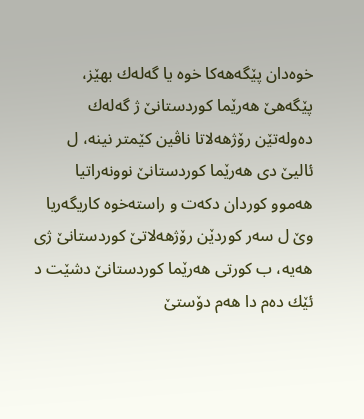خوه‌دان پێگه‌هه‌كا خوه‌ یا گه‌له‌ك بهێز، پێگه‌هێ هه‌رێما كوردستانێ ژ گه‌له‌ك ده‌وله‌تێن رۆژهه‌لاتا ناڤین كێمتر نینه‌، ل ئالیێ دی هه‌رێما كوردستانێ نوونه‌راتیا هه‌موو كوردان دكه‌ت و راسته‌خوه‌ كاریگه‌ریا وێ ل سه‌ر كوردێن رۆژهه‌لاتێ كوردستانێ ژی هه‌یه‌، ب كورتی هه‌رێما كوردستانێ دشێت د ئێك ده‌م دا هه‌م دۆستێ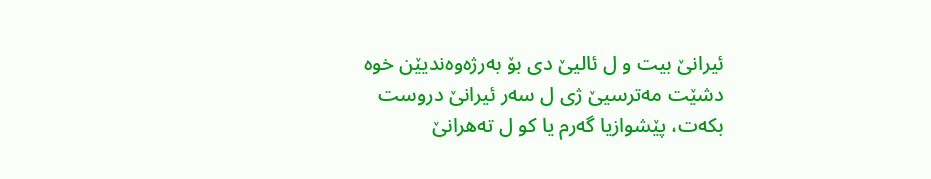ئیرانێ بیت و ل ئالیێ دی بۆ به‌رژه‌وه‌ندیێن خوه‌ دشێت مه‌ترسیێ ژی ل سه‌ر ئیرانێ دروست بكه‌ت، پێشوازیا گه‌رم یا كو ل ته‌هرانێ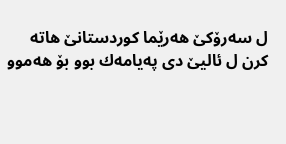ل سه‌رۆكێ هه‌رێما كوردستانێ هاته‌ كرن ل ئالیێ دی په‌یامه‌ك بوو بۆ هه‌موو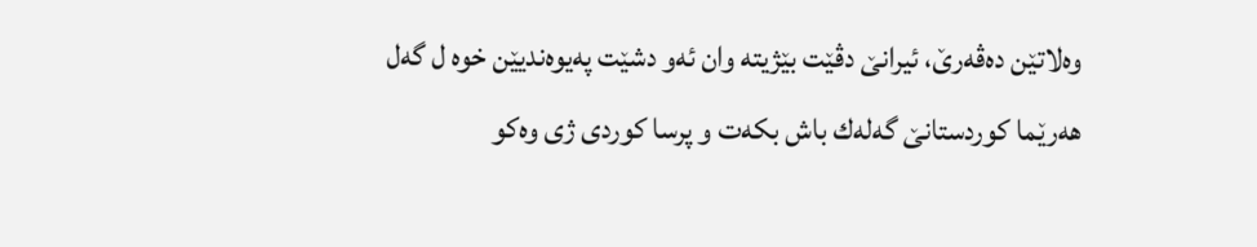وه‌لاتێن ده‌ڤه‌رێ، ئیرانێ دڤێت بێژیته‌ وان ئه‌و دشێت په‌یوه‌ندیێن خوه‌ ل گه‌ل هه‌رێما كوردستانێ گه‌له‌ك باش بكه‌ت و پرسا كوردی ژی وه‌كو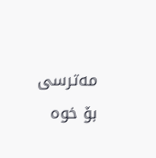مه‌ترسی بۆ خوه‌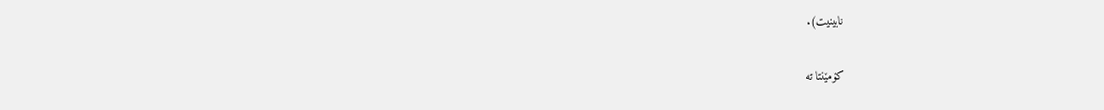نابینیت).

کۆمێنتا تە